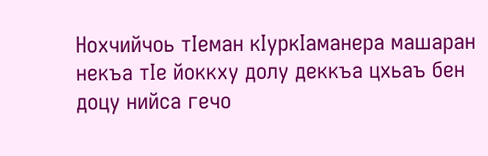Нохчийчоь тIеман кIуркIаманера машаран некъа тIе йоккху долу деккъа цхьаъ бен доцу нийса гечо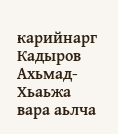карийнарг Кадыров Ахьмад-Хьаьжа вара аьлча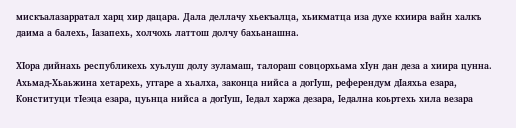мискъалазарратал харц хир дацара. Дала деллачу хьекъалца, хьикматца иза духе кхиира вайн халкъ даима а балехь, Iазапехь, холчохь латтош долчу бахьанашна.

ХIора дийнахь республикехь хуьлуш долу зуламаш, талораш совцорхьама хIун дан деза а хиира цунна. Ахьмад-Хьаьжина хетарехь, уггаре а хьалха, законца нийса а догIуш, референдум дIаяхьа езара, Конституци тIеэца езара, цуьнца нийса а догIуш, Iедал харжа дезара, Iедална коьртехь хила везара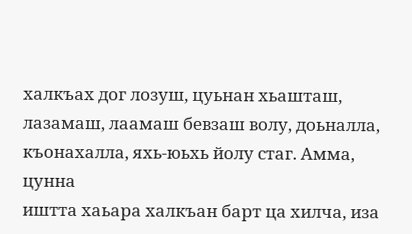халкъах дог лозуш, цуьнан хьашташ, лазамаш, лаамаш бевзаш волу, доьналла, къонахалла, яхь-юьхь йолу стаг. Амма, цунна
иштта хаьара халкъан барт ца хилча, иза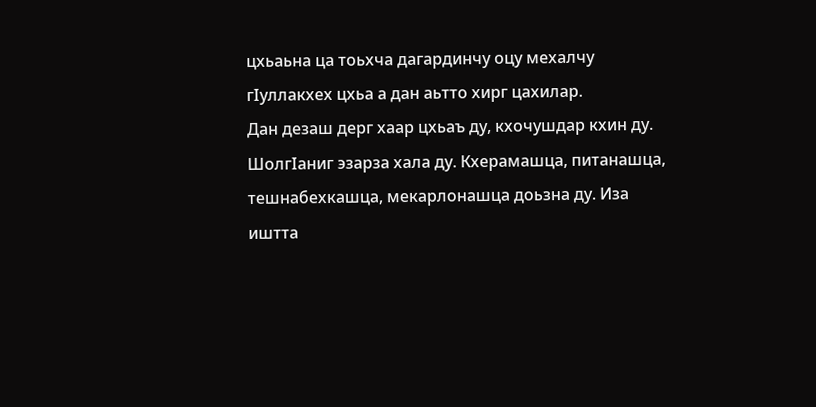цхьаьна ца тоьхча дагардинчу оцу мехалчу гIуллакхех цхьа а дан аьтто хирг цахилар.
Дан дезаш дерг хаар цхьаъ ду, кхочушдар кхин ду. ШолгIаниг эзарза хала ду. Кхерамашца, питанашца, тешнабехкашца, мекарлонашца доьзна ду. Иза иштта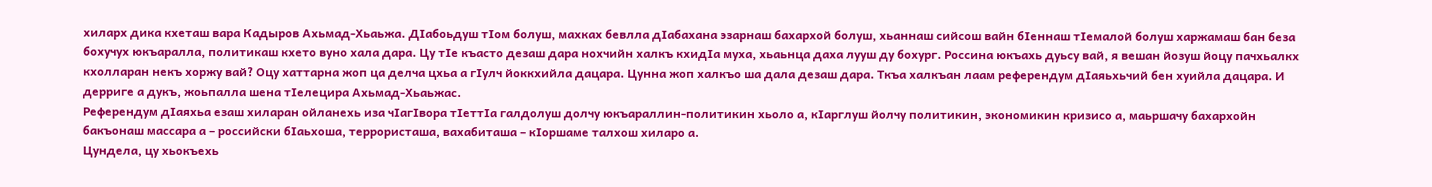хиларх дика кхеташ вара Кадыров Ахьмад-Хьаьжа. ДIабоьдуш тIом болуш, махках бевлла дIабахана эзарнаш бахархой болуш, хьаннаш сийсош вайн бIеннаш тIемалой болуш харжамаш бан беза бохучух юкъаралла, политикаш кхето вуно хала дара. Цу тIе къасто дезаш дара нохчийн халкъ кхидIа муха, хьаьнца даха лууш ду бохург. Россина юкъахь дуьсу вай, я вешан йозуш йоцу пачхьалкх кхолларан некъ хоржу вай? Оцу хаттарна жоп ца делча цхьа а гIулч йоккхийла дацара. Цунна жоп халкъо ша дала дезаш дара. Ткъа халкъан лаам референдум дIаяьхьчий бен хуийла дацара. И дерриге а дукъ, жоьпалла шена тIелецира Ахьмад-Хьаьжас.
Референдум дIаяхьа езаш хиларан ойланехь иза чIагIвора тIеттIа галдолуш долчу юкъараллин-политикин хьоло а, кIарглуш йолчу политикин, экономикин кризисо а, маьршачу бахархойн бакъонаш массара а – российски бIаьхоша, террористаша, вахабиташа – кIоршаме талхош хиларо а.
Цундела, цу хьокъехь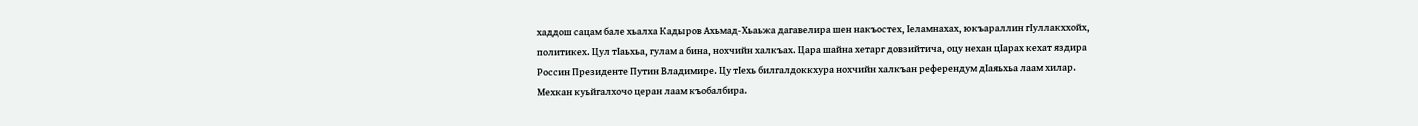хаддош сацам бале хьалха Кадыров Ахьмад-Хьаьжа дагавелира шен накъостех, Iеламнахах, юкъараллин гIуллакххойх, политикех. Цул тIаьхьа, гулам а бина, нохчийн халкъах. Цара шайна хетарг довзийтича, оцу нехан цIарах кехат яздира Россин Президенте Путин Владимире. Цу тIехь билгалдоккхура нохчийн халкъан референдум дIаяьхьа лаам хилар. Мехкан куьйгалхочо церан лаам къобалбира.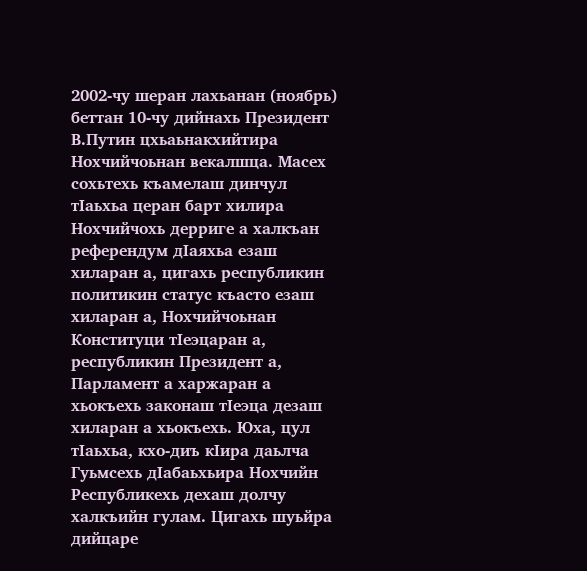2002-чу шеран лахьанан (ноябрь) беттан 10-чу дийнахь Президент В.Путин цхьаьнакхийтира Нохчийчоьнан векалшца. Масех сохьтехь къамелаш динчул тIаьхьа церан барт хилира Нохчийчохь дерриге а халкъан референдум дIаяхьа езаш хиларан а, цигахь республикин политикин статус къасто езаш хиларан а, Нохчийчоьнан Конституци тIеэцаран а, республикин Президент а, Парламент а харжаран а хьокъехь законаш тIеэца дезаш хиларан а хьокъехь. Юха, цул тIаьхьа, кхо-диъ кIира даьлча Гуьмсехь дIабаьхьира Нохчийн Республикехь дехаш долчу халкъийн гулам. Цигахь шуьйра дийцаре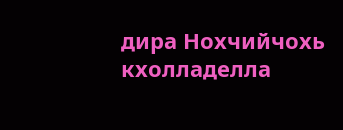дира Нохчийчохь кхолладелла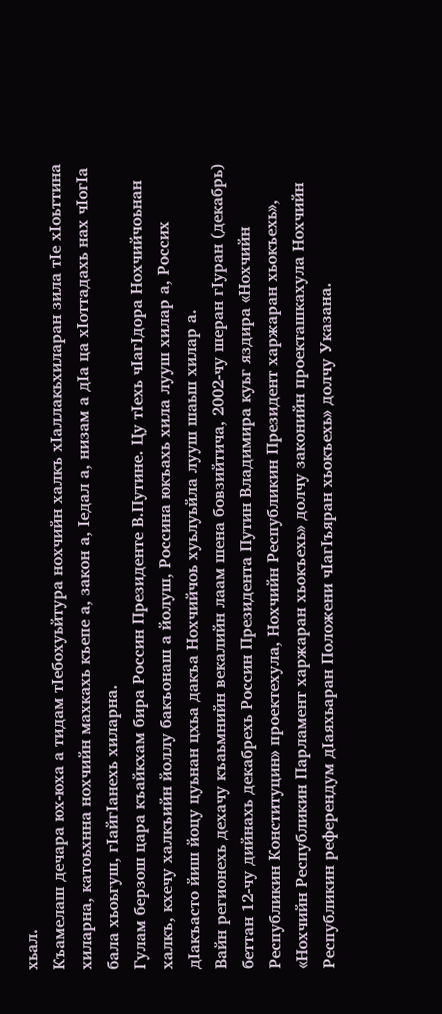хьал.
Къамелаш дечара юх-юха а тидам тIебохуьйтура нохчийн халкъ хIаллакьхиларан зила тIе хIоьттина хиларна, катоьхнна нохчийн махкахь къепе а, закон а, Iедал а, низам а дIа ца хIоттадахь нах чIогIа бала хьоьгуш, гIайгIанехь хиларна.
Гулам берзош цара къайкхам бира Россин Президенте В.Путине. Цу тIехь чIагIдора Нохчийчоьнан халкъ, кхечу халкъийн йоллу бакъонаш а йолуш, Россина юкъахь хила лууш хилар а, Россих дIакъасто йиш йоцу цуьнан цхьа дакъа Нохчийчоь хуьлуьйла лууш шаьш хилар а.
Вайн регионехь дехачу къаьмнийн векалийн лаам шена бовзийтича, 2002-чу шеран гIуран (декабрь) беттан 12-чу дийнахь декабрехь Россин Президента Путин Владимира куьг яздира «Нохчийн Республикин Конституцин» проектехула, Нохчийн Республикин Президент харжаран хьокъехь», «Нохчийн Республикин Парламент харжаран хьокъехь» долчу законийн проекташкахула Нохчийн Республикин референдум дIаяхьаран Положени чIагIъяран хьокъехь» долчу Указана.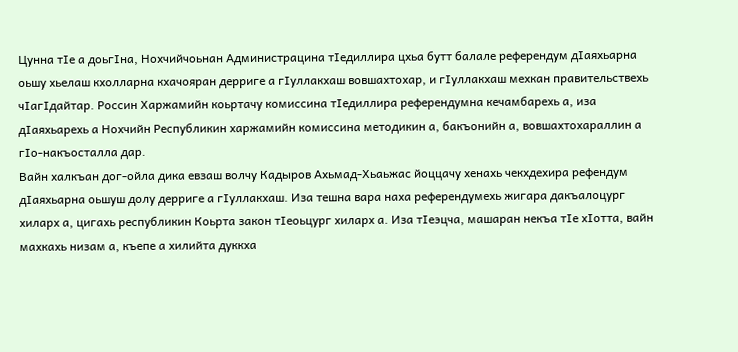Цунна тIе а доьгIна, Нохчийчоьнан Администрацина тIедиллира цхьа бутт балале референдум дIаяхьарна оьшу хьелаш кхолларна кхачояран дерриге а гIуллакхаш вовшахтохар, и гIуллакхаш мехкан правительствехь чIагIдайтар. Россин Харжамийн коьртачу комиссина тIедиллира референдумна кечамбарехь а, иза дIаяхьарехь а Нохчийн Республикин харжамийн комиссина методикин а, бакъонийн а, вовшахтохараллин а гIо-накъосталла дар.
Вайн халкъан дог-ойла дика евзаш волчу Кадыров Ахьмад-Хьаьжас йоццачу хенахь чекхдехира рефендум дIаяхьарна оьшуш долу дерриге а гIуллакхаш. Иза тешна вара наха референдумехь жигара дакъалоцург хиларх а, цигахь республикин Коьрта закон тIеоьцург хиларх а. Иза тIеэцча, машаран некъа тIе хIотта, вайн махкахь низам а, къепе а хилийта дуккха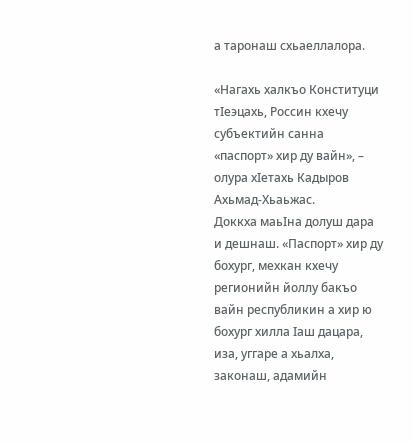а таронаш схьаеллалора.

«Нагахь халкъо Конституци тIеэцахь, Россин кхечу субъектийн санна «паспорт» хир ду вайн», – олура хIетахь Кадыров Ахьмад-Хьаьжас.
Доккха маьIна долуш дара и дешнаш. «Паспорт» хир ду бохург, мехкан кхечу регионийн йоллу бакъо вайн республикин а хир ю бохург хилла Iаш дацара, иза, уггаре а хьалха, законаш, адамийн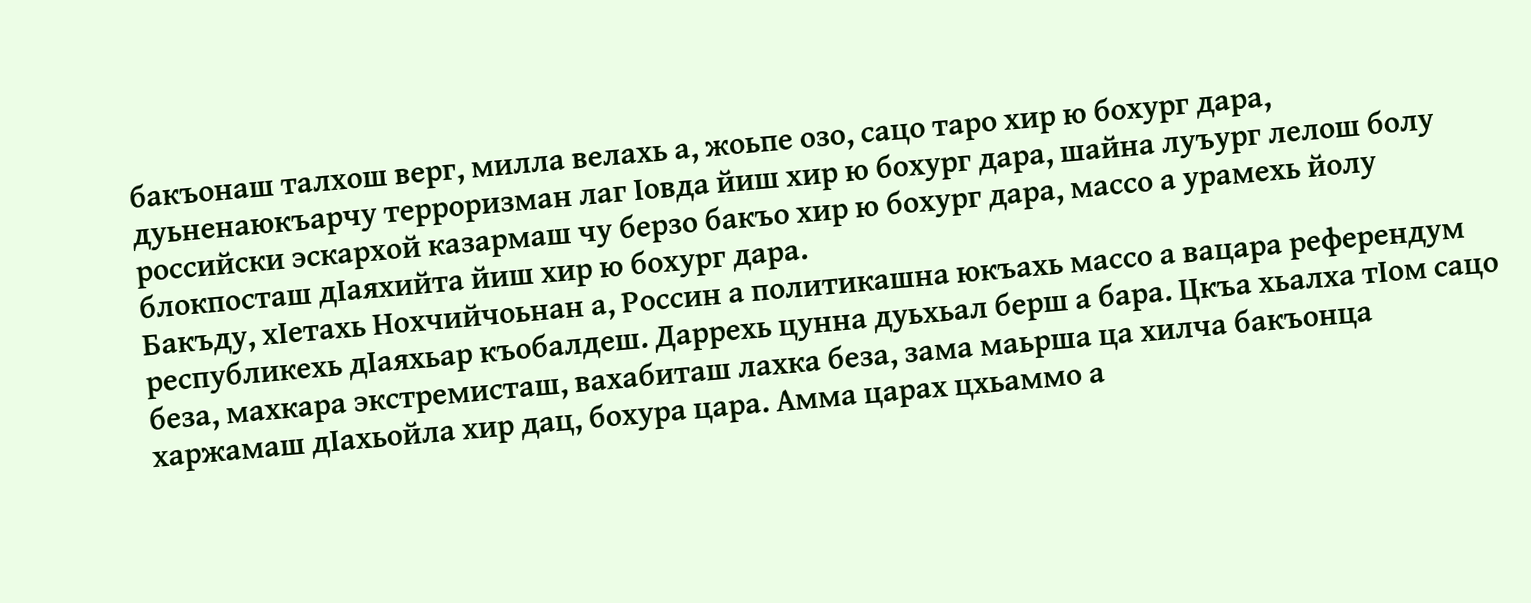бакъонаш талхош верг, милла велахь а, жоьпе озо, сацо таро хир ю бохург дара, дуьненаюкъарчу терроризман лаг Iовда йиш хир ю бохург дара, шайна луъург лелош болу российски эскархой казармаш чу берзо бакъо хир ю бохург дара, массо а урамехь йолу блокпосташ дIаяхийта йиш хир ю бохург дара.
Бакъду, хIетахь Нохчийчоьнан а, Россин а политикашна юкъахь массо а вацара референдум республикехь дIаяхьар къобалдеш. Даррехь цунна дуьхьал берш а бара. Цкъа хьалха тIом сацо беза, махкара экстремисташ, вахабиташ лахка беза, зама маьрша ца хилча бакъонца харжамаш дIахьойла хир дац, бохура цара. Амма царах цхьаммо а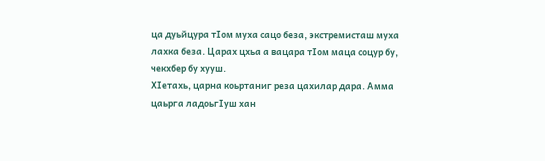ца дуьйцура тIом муха сацо беза, экстремисташ муха лахка беза. Царах цхьа а вацара тIом маца соцур бу, чекхбер бу хууш.
ХIетахь, царна коьртаниг реза цахилар дара. Амма цаьрга ладоьгIуш хан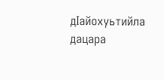дIайохуьтийла дацара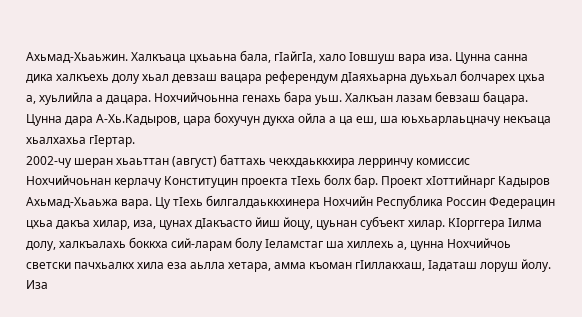Ахьмад-Хьаьжин. Халкъаца цхьаьна бала, гIайгIа, хало Iовшуш вара иза. Цунна санна дика халкъехь долу хьал девзаш вацара референдум дIаяхьарна дуьхьал болчарех цхьа а, хуьлийла а дацара. Нохчийчоьнна генахь бара уьш. Халкъан лазам бевзаш бацара. Цунна дара А-Хь.Кадыров, цара бохучун дукха ойла а ца еш, ша юьхьарлаьцначу некъаца хьалхахьа гIертар.
2002-чу шеран хьаьттан (август) баттахь чекхдаьккхира лерринчу комиссис Нохчийчоьнан керлачу Конституцин проекта тIехь болх бар. Проект хIоттийнарг Кадыров Ахьмад-Хьаьжа вара. Цу тIехь билгалдаьккхинера Нохчийн Республика Россин Федерацин цхьа дакъа хилар, иза, цунах дIакъасто йиш йоцу, цуьнан субъект хилар. КIорггера Iилма долу, халкъалахь боккха сий-ларам болу Iеламстаг ша хиллехь а, цунна Нохчийчоь светски пачхьалкх хила еза аьлла хетара, амма къоман гIиллакхаш, Iадаташ лоруш йолу. Иза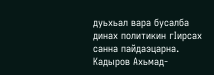дуьхьал вара бусалба динах политикин гIирсах санна пайдаэцарна.
Кадыров Ахьмад-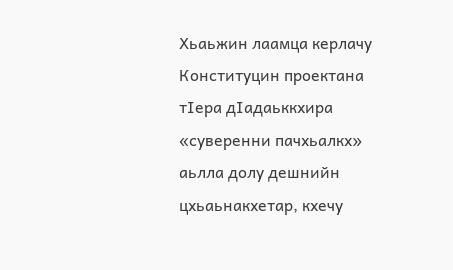Хьаьжин лаамца керлачу Конституцин проектана тIера дIадаьккхира «суверенни пачхьалкх» аьлла долу дешнийн цхьаьнакхетар, кхечу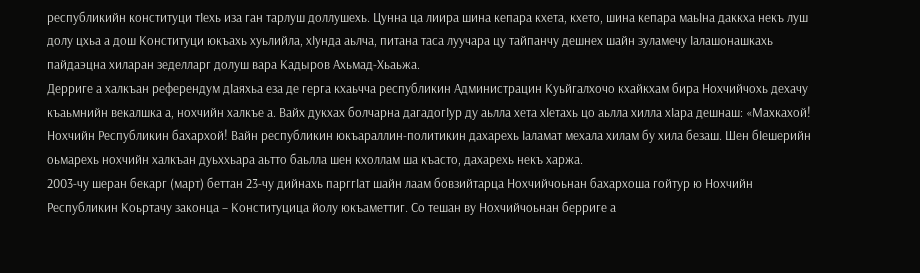республикийн конституци тIехь иза ган тарлуш доллушехь. Цунна ца лиира шина кепара кхета, кхето, шина кепара маьIна даккха некъ луш долу цхьа а дош Конституци юкъахь хуьлийла, хIунда аьлча, питана таса луучара цу тайпанчу дешнех шайн зуламечу Iалашонашкахь пайдаэцна хиларан зеделларг долуш вара Кадыров Ахьмад-Хьаьжа.
Дерриге а халкъан референдум дIаяхьа еза де герга кхаьчча республикин Администрацин Куьйгалхочо кхайкхам бира Нохчийчохь дехачу къаьмнийн векалшка а, нохчийн халкъе а. Вайх дукхах болчарна дагадогIур ду аьлла хета хIетахь цо аьлла хилла хIара дешнаш: «Махкахой! Нохчийн Республикин бахархой! Вайн республикин юкъараллин-политикин дахарехь Iаламат мехала хилам бу хила безаш. Шен бIешерийн оьмарехь нохчийн халкъан дуьххьара аьтто баьлла шен кхоллам ша къасто, дахарехь некъ харжа.
2003-чу шеран бекарг (март) беттан 23-чу дийнахь парггIат шайн лаам бовзийтарца Нохчийчоьнан бахархоша гойтур ю Нохчийн Республикин Коьртачу законца – Конституцица йолу юкъаметтиг. Со тешан ву Нохчийчоьнан берриге а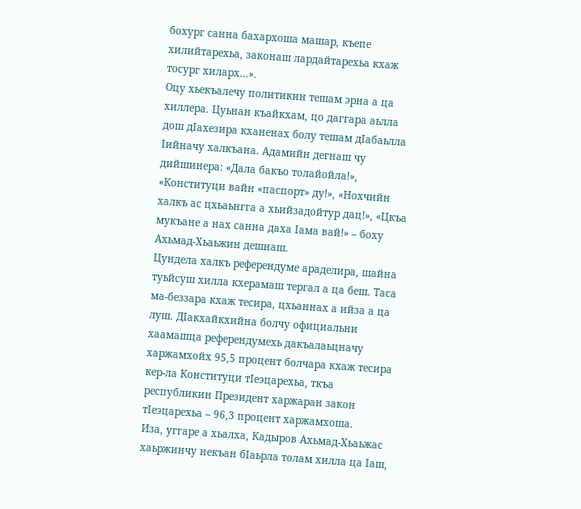бохург санна бахархоша машар, къепе хилийтарехьа, законаш лардайтарехьа кхаж тосург хиларх…».
Оцу хьекъалечу политикин тешам эрна а ца хиллера. Цуьнан къайкхам, цо даггара аьлла дош дIахезира кханенах болу тешам дIабаьлла Iийначу халкъана. Адамийн дегнаш чу дийшинера: «Дала бакъо толайойла!», «Конституци вайн «паспорт» ду!», «Нохчийн халкъ ас цхьаьнгга а хьийзадойтур дац!», «Цкъа мукъане а нах санна даха Iама вай!» – боху Ахьмад-Хьаьжин дешнаш.
Цундела халкъ референдуме араделира, шайна туьйсуш хилла кхерамаш тергал а ца беш. Таса ма-беззара кхаж тесира, цхьаннах а ийза а ца луш. ДIакхайкхийна болчу официальни хаамашца референдумехь дакъалаьцначу харжамхойх 95,5 процент болчара кхаж тесира кер-ла Конституци тIеэцарехьа, ткъа республикин Президент харжаран закон тIеэцарехьа – 96,3 процент харжамхоша.
Иза, уггаре а хьалха, Кадыров Ахьмад-Хьаьжас хаьржинчу некъан бIаьрла толам хилла ца Iаш,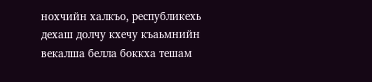нохчийн халкъо, республикехь дехаш долчу кхечу къаьмнийн векалша белла боккха тешам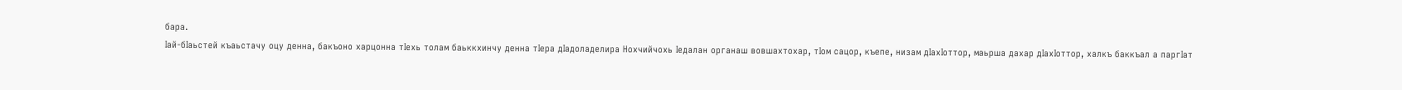бара.
Iай-бIаьстей къаьстачу оцу денна, бакъоно харцонна тIехь толам баьккхинчу денна тIера дIадоладелира Нохчийчохь Iедалан органаш вовшахтохар, тIом сацор, къепе, низам дIахIоттор, маьрша дахар дIахIоттор, халкъ баккъал а паргIат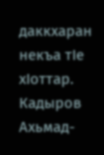даккхаран некъа тIе хIоттар. Кадыров Ахьмад-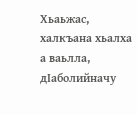Хьаьжас, халкъана хьалха а ваьлла, дIаболийначу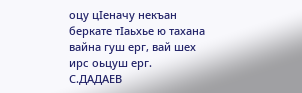оцу цIеначу некъан беркате тIаьхье ю тахана вайна гуш ерг, вай шех ирс оьцуш ерг.
С.ДАДАЕВ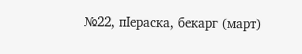№22, пIераска, бекарг (март)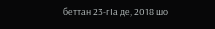беттан 23-гIа де, 2018 шо